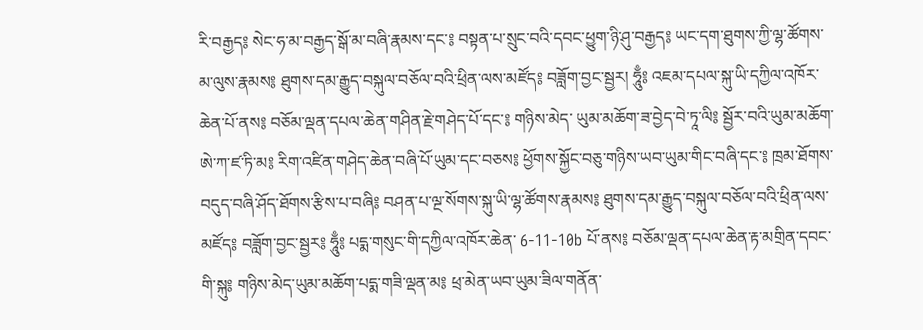རི་བརྒྱད༔ སེང་ཧ་མ་བརྒྱད་སྒོ་མ་བཞི་རྣམས་དང་༔ བསྟན་པ་སྲུང་བའི་དབང་ཕྱུག་ཉི་ཤུ་བརྒྱད༔ ཡང་དག་ཐུགས་ཀྱི་ལྷ་ཚོགས་མ་ལུས་རྣམས༔ ཐུགས་དམ་རྒྱུད་བསྐུལ་བཅོལ་བའི་ཕྲིན་ལས་མཛོད༔ བཟློག་བྱང་སྦྱར། ཧཱུྃ༔ འཇམ་དཔལ་སྐུ་ཡི་དཀྱིལ་འཁོར་ཆེན་པོ་ནས༔ བཅོམ་ལྡན་དཔལ་ཆེན་གཤིན་རྗེ་གཤེད་པོ་དང་༔ གཉིས་མེད་ ཡུམ་མཆོག་ཟ་བྱེད་བེ་ཏཱ་ལི༔ སྦྱོར་བའི་ཡུམ་མཆོག་ཨེ་ཀ་ཛ་ཏི་མ༔ རིག་འཛིན་གཤེད་ཆེན་བཞི་པོ་ཡུམ་དང་བཅས༔ ཕྱོགས་སྐྱོང་བཅུ་གཉིས་ཡབ་ཡུམ་གིང་བཞི་དང་༔ ཁྲམ་ཐོགས་ བདུད་བཞི་ཤོད་ཐོགས་རྩིས་པ་བཞི༔ བཤན་པ་ལྔ་སོགས་སྐུ་ཡི་ལྷ་ཚོགས་རྣམས༔ ཐུགས་དམ་རྒྱུད་བསྐུལ་བཅོལ་བའི་ཕྲིན་ལས་མཛོད༔ བཟློག་བྱང་སྦྱར༔ ཧཱུྃ༔ པདྨ་གསུང་གི་དཀྱིལ་འཁོར་ཆེན་ 6-11-10b པོ་ནས༔ བཅོམ་ལྡན་དཔལ་ཆེན་རྟ་མགྲིན་དབང་གི་སྐུ༔ གཉིས་མེད་ཡུམ་མཆོག་པདྨ་གཟི་ལྡན་མ༔ ཕྲ་མེན་ཡབ་ཡུམ་ཟིལ་གནོན་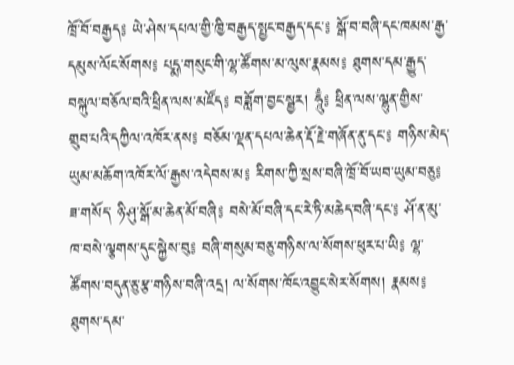ཁྲོ་བོ་བརྒྱད༔ ཡེ་ཤེས་དཔལ་གྱི་ཁྱི་བརྒྱད་སྤྱང་བརྒྱད་དང་༔ སྒོ་བ་བཞི་དང་ཁམས་རྒྱ་དམུས་ལོང་སོགས༔ པདྨ་གསུང་གི་ལྷ་ཚོགས་མ་ལུས་རྣམས༔ ཐུགས་དམ་རྒྱུད་བསྐུལ་བཅོལ་བའི་ཕྲིན་ལས་མཛོད༔ བཟློག་བྱང་སྦྱར། ཧཱུྃ༔ ཕྲིན་ལས་ལྷུན་གྱིས་ གྲུབ་པའི་དཀྱིལ་འཁོར་ནས༔ བཅོམ་ལྡན་དཔལ་ཆེན་རྡོ་རྗེ་གཞོན་ནུ་དང་༔ གཉིས་མེད་ཡུམ་མཆོག་འཁོར་ལོ་རྒྱས་འདེབས་མ༔ རིགས་ཀྱི་སྲས་བཞི་ཁྲོ་བོ་ཡབ་ཡུམ་བཅུ༔ ཟ་གསོད་ ཉི་ཤུ་སྒོ་མ་ཆེན་མོ་བཞི༔ བསེ་མོ་བཞི་དང་རེ་ཏི་མཆེད་བཞི་དང་༔ ཤོ་ན་མུ་ཁ་བསེ་ལྕགས་དུང་སྐྱེས་བུ༔ བཞི་གསུམ་བཅུ་གཉིས་ལ་སོགས་ཕུར་པ་ཡི༔ ལྷ་ཚོགས་བདུན་ཅུ་རྩ་གཉིས་བཞི་འདྲ། ལ་སོགས་ཁོང་འབྱུང་སེར་སོགས། རྣམས༔ ཐུགས་དམ་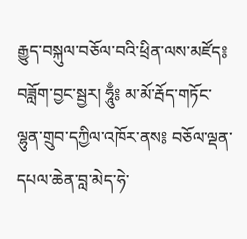རྒྱུད་བསྐུལ་བཅོལ་བའི་ཕྲིན་ལས་མཛོད༔ བཟློག་བྱང་སྦྱར། ཧཱུྃ༔ མ་མོ་རྦོད་གཏོང་ལྷུན་གྲུབ་དཀྱིལ་འཁོར་ནས༔ བཅོལ་ལྡན་དཔལ་ཆེན་བླ་མེད་ཧེ་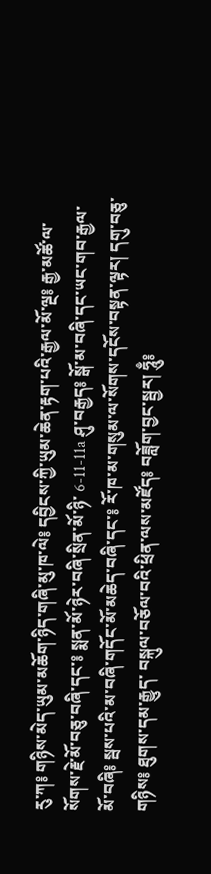རུ་ཀ༔ གཉིས་མེད་ཡུམ་མཆོག་ཉིད་གཞི་མུ་ཁ་ལེ༔ དབྱིངས་ཀྱི་ཡུམ་ཆེན་རྟག་པའི་རྒྱལ་མོ་ལྔ༔ རྒྱ་མཚོ་ལ་སོགས་རྗེ་མོ་བཅུ་བཞི་དང་༔ སྨན་མོ་ཉེར་བཞི་སྲིན་མོ་ཉི་ 6-11-11a ཤུ་བརྒྱད༔ སྒོ་མ་བཞི་དང་ཡང་གབ་རྒྱལ་མོ་བཞི༔ སྦས་པའི་མ་བཞི་གདོང་མོ་མཆེད་བཞི་དང་༔ རོ་ཁ་མ་གསུམ་ལ་སོགས་དངོས་བསྟན་ལྟར། དགུ་བཅུ་གཉིས༔ ཐུགས་དམ་རྒྱུད་ བསྐུལ་བཅོལ་བའི་ཕྲིན་ལས་མཛོད༔ བཟློག་བྱང་སྦྱར། ཧཱུྃ༔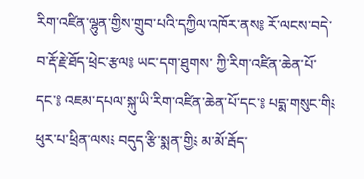རིག་འཛིན་ལྷུན་གྱིས་གྲུབ་པའི་དཀྱིལ་འཁོར་ནས༔ རོ་ལངས་བདེ་བ་རྡོ་རྗེ་ཐོད་ཕྲེང་རྩལ༔ ཡང་དག་ཐུགས་ ཀྱི་རིག་འཛིན་ཆེན་པོ་དང་༔ འཇམ་དཔལ་སྐུ་ཡི་རིག་འཛིན་ཆེན་པོ་དང་༔ པདྨ་གསུང་གི༴ ཕུར་པ་ཕྲིན་ལས༴ བདུད་རྩི་སྨན་གྱི༴ མ་མོ་རྦོད་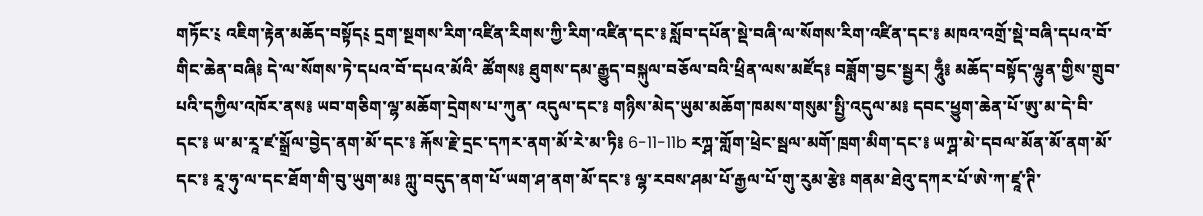གཏོང་༴ འཇིག་རྟེན་མཆོད་བསྟོད༴ དྲག་སྔགས་རིག་འཛིན་རིགས་ཀྱི་རིག་འཛིན་དང་༔ སློབ་དཔོན་སྡེ་བཞི་ལ་སོགས་རིག་འཛིན་དང་༔ མཁའ་འགྲོ་སྡེ་བཞི་དཔའ་བོ་གིང་ཆེན་བཞི༔ དེ་ལ་སོགས་ཏེ་དཔའ་བོ་དཔའ་མོའི་ ཚོགས༔ ཐུགས་དམ་རྒྱུད་བསྐུལ་བཅོལ་བའི་ཕྲིན་ལས་མཛོད༔ བཟློག་བྱང་སྦྱར། ཧཱུྃ༔ མཆོད་བསྟོད་ལྷུན་གྱིས་གྲུབ་པའི་དཀྱིལ་འཁོར་ནས༔ ཡབ་གཅིག་ལྷ་མཆོག་དྲེགས་པ་ཀུན་ འདུལ་དང་༔ གཉིས་མེད་ཡུམ་མཆོག་ཁམས་གསུམ་སྤྱི་འདུལ་མ༔ དབང་ཕྱུག་ཆེན་པོ་ཨུ་མ་དེ་བི་དང་༔ ཡ་མ་རཱ་ཛ་སྒྲོལ་བྱེད་ནག་མོ་དང་༔ རྐོས་རྗེ་དྲང་དཀར་ནག་མོ་རེ་མ་ཏི༔ 6-11-11b རཀྴ་གློག་ཕྲེང་སྦལ་མགོ་ཁྲག་མིག་དང་༔ ཡཀྴ་མེ་དབལ་མོན་མོ་ནག་མོ་དང་༔ རཱ་ཧུ་ལ་དང་ཐོག་གི་བུ་ཡུག་མ༔ ཀླུ་བདུད་ནག་པོ་ཡག་ཤ་ནག་མོ་དང་༔ ལྷ་རབས་ཤམ་པོ་རྒྱལ་པོ་གུ་རུམ་རྩེ༔ གནམ་ཐེའུ་དཀར་པོ་ཨེ་ཀ་ཛཱ་ཊི་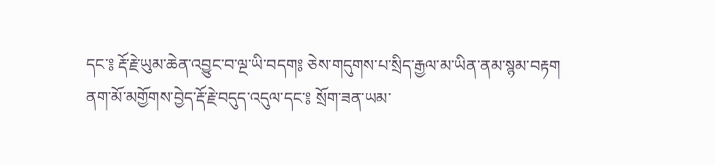དང་༔ རྡོ་རྗེ་ཡུམ་ཆེན་འབྱུང་བ་ལྔ་ཡི་བདག༔ ཅེས་གདུགས་པ་སྲིད་རྒྱལ་མ་ཡིན་ནམ་སྙམ་བརྟག ནག་མོ་མགྱོགས་བྱེད་རྡོ་རྗེ་བདུད་འདུལ་དང་༔ སྲོག་ཟན་ཡམ་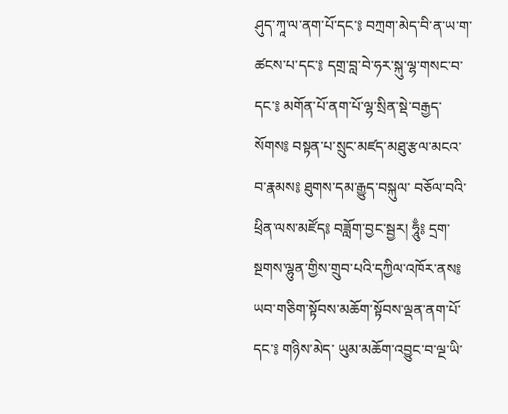ཤུད་ཀཱ་ལ་ནག་པོ་དང་༔ བཀྲག་མེད་བི་ན་ཡ་ག་ཚངས་པ་དང་༔ དགྲ་བླ་བེ་ཧར་སྐུ་ལྷ་གསང་བ་དང་༔ མགོན་པོ་ནག་པོ་ལྷ་སྲིན་སྡེ་བརྒྱད་སོགས༔ བསྟན་པ་སྲུང་མཛད་མཐུ་རྩལ་མངའ་བ་རྣམས༔ ཐུགས་དམ་རྒྱུད་བསྐུལ་ བཅོལ་བའི་ཕྲིན་ལས་མཛོད༔ བཟློག་བྱང་སྦྱར། ཧཱུྃ༔ དྲག་སྔགས་ལྷུན་གྱིས་གྲུབ་པའི་དཀྱིལ་འཁོར་ནས༔ ཡབ་གཅིག་སྟོབས་མཆོག་སྟོབས་ལྡན་ནག་པོ་དང་༔ གཉིས་མེད་ ཡུམ་མཆོག་འབྱུང་བ་ལྔ་ཡི་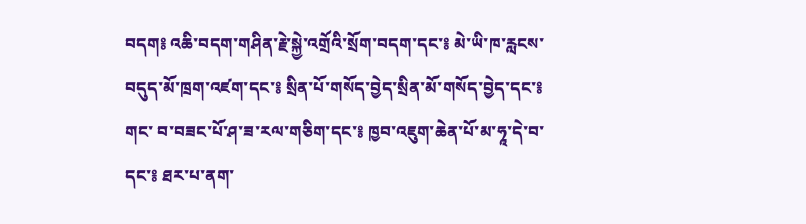བདག༔ འཆི་བདག་གཤིན་རྗེ་སྐྱེ་འགྲོའི་སྲོག་བདག་དང་༔ མེ་ཡི་ཁ་རླངས་བདུད་མོ་ཁྲག་འཛག་དང་༔ སྲིན་པོ་གསོད་བྱེད་སྲིན་མོ་གསོད་བྱེད་དང་༔ གང་ བ་བཟང་པོ་ཤ་ཟ་རལ་གཅིག་དང་༔ ཁྱབ་འཇུག་ཆེན་པོ་མ་ཧཱ་དེ་བ་དང་༔ ཐར་པ་ནག་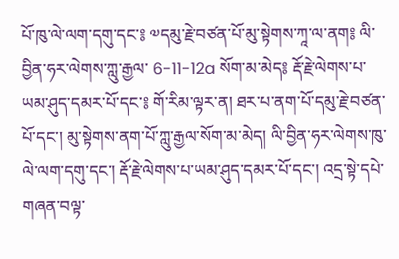པོ་ཁུ་ལེ་ལག་དགུ་དང་༔ ༧དམུ་རྗེ་བཙན་པོ་མུ་སྟེགས་ཀཱ་ལ་ནག༔ ལི་བྱིན་ཧར་ལེགས་ཀླུ་རྒྱལ་ 6-11-12a སོག་མ་མེད༔ རྡོ་རྗེ་ལེགས་པ་ཡམ་ཤུད་དམར་པོ་དང་༔ གོ་རིམ་ལྟར་ན། ཐར་པ་ནག་པོ་དམུ་རྗེ་བཙན་པོ་དང་། མུ་སྟེགས་ནག་པོ་ཀླུ་རྒྱལ་སོག་མ་མེད། ལི་བྱིན་ཧར་ལེགས་ཁུ་ལེ་ལག་དགུ་དང་། རྡོ་རྗེ་ལེགས་པ་ཡམ་ཤུད་དམར་པོ་དང་། འདྲ་སྟེ་དཔེ་གཞན་བལྟ་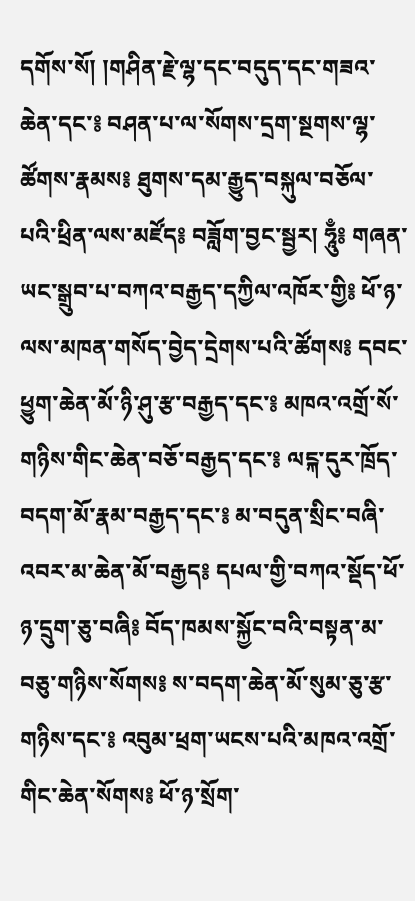དགོས་སོ། །གཤིན་རྗེ་ལྷ་དང་བདུད་དང་གཟའ་ཆེན་དང་༔ བཤན་པ་ལ་སོགས་དྲག་སྔགས་ལྷ་ཚོགས་རྣམས༔ ཐུགས་དམ་རྒྱུད་བསྐུལ་བཅོལ་ པའི་ཕྲིན་ལས་མཛོད༔ བཟློག་བྱང་སྦྱར། ཧཱུྃ༔ གཞན་ཡང་སྒྲུབ་པ་བཀའ་བརྒྱད་དཀྱིལ་འཁོར་གྱི༔ ཕོ་ཉ་ལས་མཁན་གསོད་བྱེད་དྲེགས་པའི་ཚོགས༔ དབང་ཕྱུག་ཆེན་མོ་ཉི་ཤུ་རྩ་བརྒྱད་དང་༔ མཁའ་འགྲོ་སོ་གཉིས་གིང་ཆེན་བཅོ་བརྒྱད་དང་༔ ལངྐ་དུར་ཁྲོད་བདག་མོ་རྣམ་བརྒྱད་དང་༔ མ་བདུན་སྲིང་བཞི་འབར་མ་ཆེན་མོ་བརྒྱད༔ དཔལ་གྱི་བཀའ་སྡོད་ཕོ་ཉ་དྲུག་ཅུ་བཞི༔ བོད་ཁམས་སྐྱོང་བའི་བསྟན་མ་བཅུ་གཉིས་སོགས༔ ས་བདག་ཆེན་མོ་སུམ་ཅུ་རྩ་གཉིས་དང་༔ འབུམ་ཕྲག་ཡངས་པའི་མཁའ་འགྲོ་གིང་ཆེན་སོགས༔ ཕོ་ཉ་སྲོག་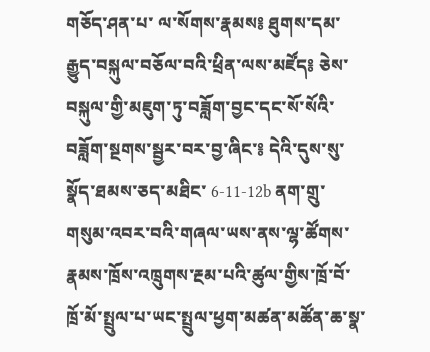གཅོད་ཤན་པ་ ལ་སོགས་རྣམས༔ ཐུགས་དམ་རྒྱུད་བསྐུལ་བཅོལ་བའི་ཕྲིན་ལས་མཛོད༔ ཅེས་བསྐུལ་གྱི་མཇུག་ཏུ་བཟློག་བྱང་དང་སོ་སོའི་བཟློག་སྔགས་སྦྱར་བར་བྱ་ཞིང་༔ དེའི་དུས་སུ་སྣོད་ཐམས་ཅད་མཐིང་ 6-11-12b ནག་གྲུ་གསུམ་འབར་བའི་གཞལ་ཡས་ནས་ལྷ་ཚོགས་རྣམས་ཁྲོས་འཁྲུགས་རྔམ་པའི་ཚུལ་གྱིས་ཁྲོ་བོ་ཁྲོ་མོ་སྤྲུལ་པ་ཡང་སྤྲུལ་ཕྱག་མཚན་མཚོན་ཆ་སྣ་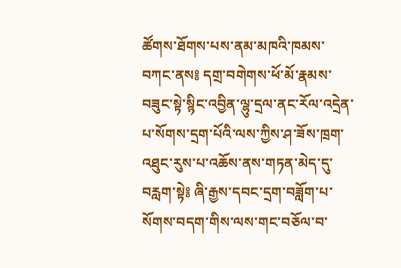ཚོགས་ཐོགས་པས་ནམ་མཁའི་ཁམས་བཀང་ནས༔ དགྲ་བགེགས་ཕོ་མོ་རྣམས་ བཟུང་སྟེ་སྙིང་འབྱིན་ལྷུ་དྲལ་ནང་རོལ་འདྲེན་པ་སོགས་དྲག་པོའི་ལས་ཀྱིས་ཤ་ཟོས་ཁྲག་འཐུང་རུས་པ་འཆོས་ནས་གཏན་མེད་དུ་བརླག་སྟེ༔ ཞི་རྒྱས་དབང་དྲག་བཟློག་པ་སོགས་བདག་གིས་ལས་གང་བཅོལ་བ་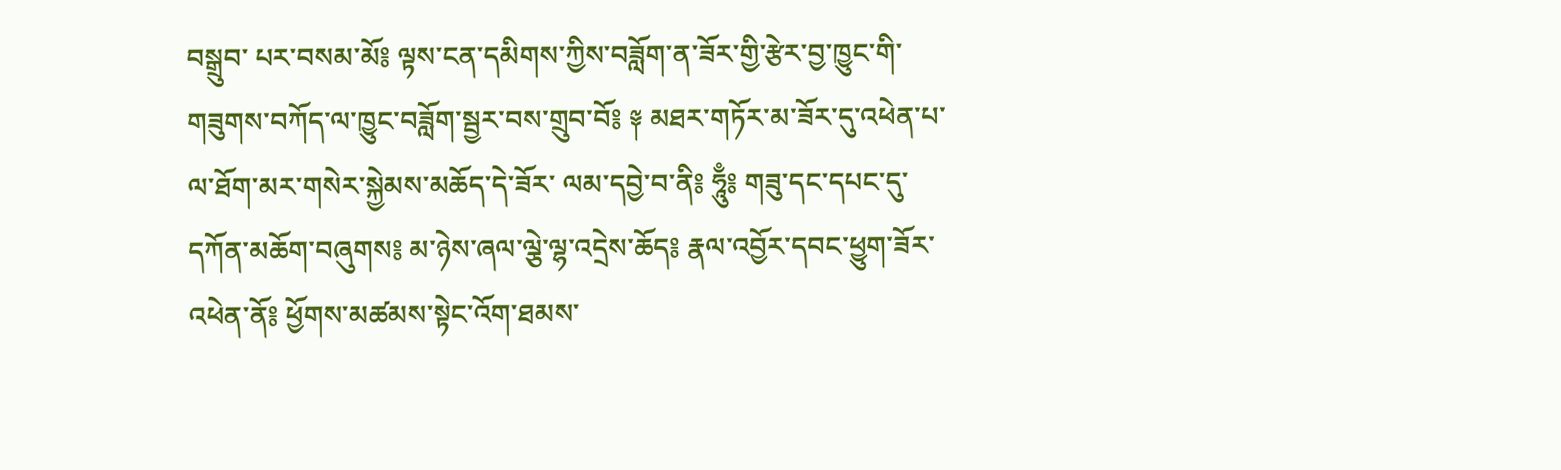བསྒྲུབ་ པར་བསམ་མོ༔ ལྟས་ངན་དམིགས་ཀྱིས་བཟློག་ན་ཟོར་གྱི་རྩེར་བྱ་ཁྱུང་གི་གཟུགས་བཀོད་ལ་ཁྱུང་བཟློག་སྦྱར་བས་གྲུབ་བོ༔ ༈ མཐར་གཏོར་མ་ཟོར་དུ་འཕེན་པ་ལ་ཐོག་མར་གསེར་སྐྱེམས་མཆོད་དེ་ཟོར་ ལམ་དབྱེ་བ་ནི༔ ཧཱུྃ༔ གཟུ་དང་དཔང་དུ་དཀོན་མཆོག་བཞུགས༔ མ་ཉེས་ཞལ་ལྕེ་ལྷ་འདྲེས་ཆོད༔ རྣལ་འབྱོར་དབང་ཕྱུག་ཟོར་འཕེན་ནོ༔ ཕྱོགས་མཚམས་སྟེང་འོག་ཐམས་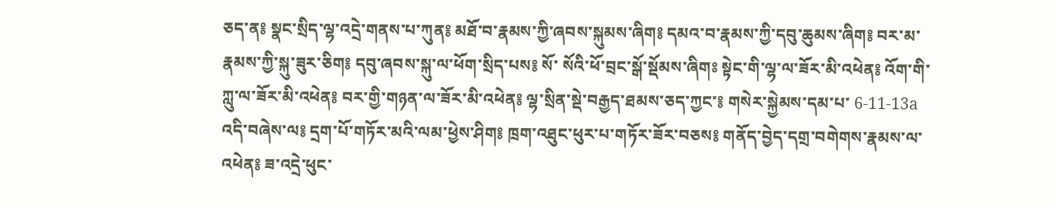ཅད་ན༔ སྣང་སྲིད་ལྷ་འདྲེ་གནས་པ་ཀུན༔ མཐོ་བ་རྣམས་ཀྱི་ཞབས་སྐུམས་ཞིག༔ དམའ་བ་རྣམས་ཀྱི་དབུ་ཆུམས་ཞིག༔ བར་མ་རྣམས་ཀྱི་སྐུ་ཟུར་ཅིག༔ དབུ་ཞབས་སྐུ་ལ་ཕོག་སྲིད་པས༔ སོ་ སོའི་ཕོ་བྲང་སྒོ་སྡོམས་ཞིགཿ སྟེང་གི་ལྷ་ལ་ཟོར་མི་འཕེན༔ འོག་གི་ཀླུ་ལ་ཟོར་མི་འཕེན༔ བར་གྱི་གཉན་ལ་ཟོར་མི་འཕེན༔ ལྷ་སྲིན་སྡེ་བརྒྱད་ཐམས་ཅད་ཀྱང་༔ གསེར་སྐྱེམས་དམ་པ་ 6-11-13a འདི་བཞེས་ལ༔ དྲག་པོ་གཏོར་མའི་ལམ་ཕྱེས་ཤིག༔ ཁྲག་འཐུང་ཕུར་པ་གཏོར་ཟོར་བཅས༔ གནོད་བྱེད་དགྲ་བགེགས་རྣམས་ལ་འཕེན༔ ཟ་འདྲེ་ཕུང་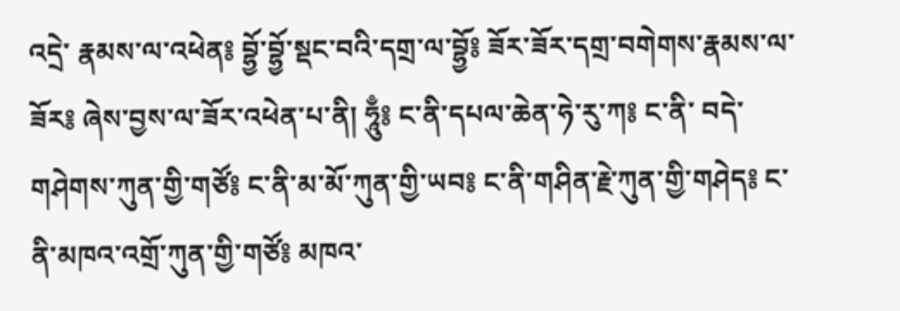འདྲེ་ རྣམས་ལ་འཕེན༔ བྷྱོ་བྷྱོ་སྡང་བའི་དགྲ་ལ་བྷྱོ༔ ཟོར་ཟོར་དགྲ་བགེགས་རྣམས་ལ་ཟོར༔ ཞེས་བྱས་ལ་ཟོར་འཕེན་པ་ནི། ཧཱུྃ༔ ང་ནི་དཔལ་ཆེན་ཧེ་རུ་ཀ༔ ང་ནི་ བདེ་གཤེགས་ཀུན་གྱི་གཙོ༔ ང་ནི་མ་མོ་ཀུན་གྱི་ཡབ༔ ང་ནི་གཤིན་རྗེ་ཀུན་གྱི་གཤེད༔ ང་ནི་མཁའ་འགྲོ་ཀུན་གྱི་གཙོ༔ མཁའ་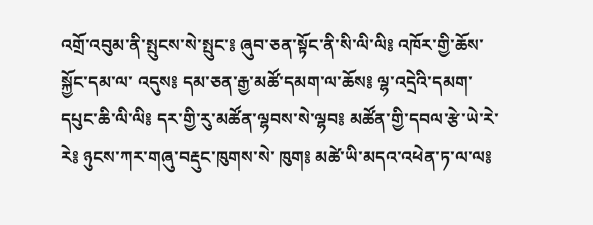འགྲོ་འབུམ་ནི་སྤུངས་སེ་སྤུང་༔ ཞུབ་ཅན་སྟོང་ནི་སི་ལི་ལི༔ འཁོར་གྱི་ཆོས་སྐྱོང་དམ་ལ་ འདུས༔ དམ་ཅན་རྒྱ་མཚོ་དམག་ལ་ཆོས༔ ལྷ་འདྲེའི་དམག་དཔུང་ཆི་ལི་ལི༔ དར་གྱི་རུ་མཚོན་ལྷབས་སེ་ལྷབ༔ མཚོན་གྱི་དབལ་རྩེ་ཡེ་རེ་རེ༔ ཉུངས་ཀར་གཞུ་བརྡུང་ཁུགས་སེ་ ཁུག༔ མཚེ་ཡི་མདའ་འཕེན་ཏ་ལ་ལ༔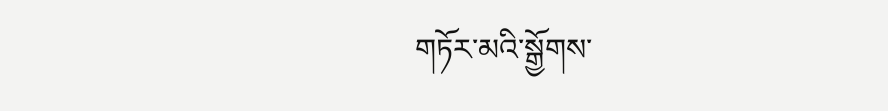གཏོར་མའི་སྒྱོགས་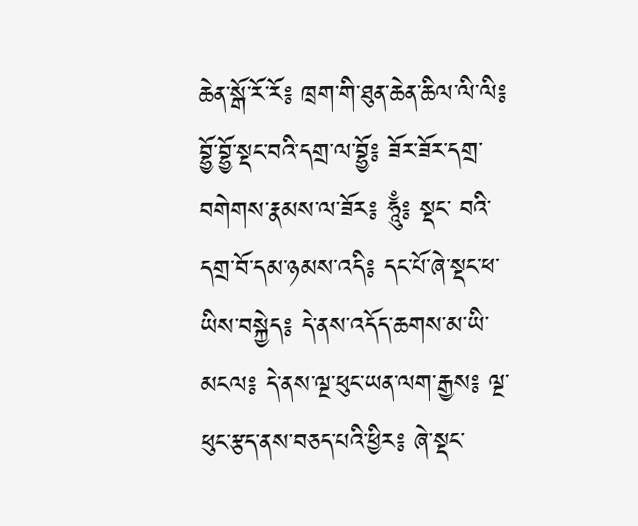ཆེན་སྒོ་རོ་རོ༔ ཁྲག་གི་ཐུན་ཆེན་ཆིལ་ལི་ལི༔ བྷྱོ་བྷྱོ་སྡང་བའི་དགྲ་ལ་བྷྱོ༔ ཟོར་ཟོར་དགྲ་བགེགས་རྣམས་ལ་ཟོར༔ ཧཱུྃ༔ སྡང་ བའི་དགྲ་བོ་དམ་ཉམས་འདི༔ དང་པོ་ཞེ་སྡང་ཕ་ཡིས་བསྐྱེད༔ དེ་ནས་འདོད་ཆགས་མ་ཡི་མངལ༔ དེ་ནས་ལྔ་ཕུང་ཡན་ལག་རྒྱས༔ ལྔ་ཕུང་རྩད་ནས་བཅད་པའི་ཕྱིར༔ ཞེ་སྡང་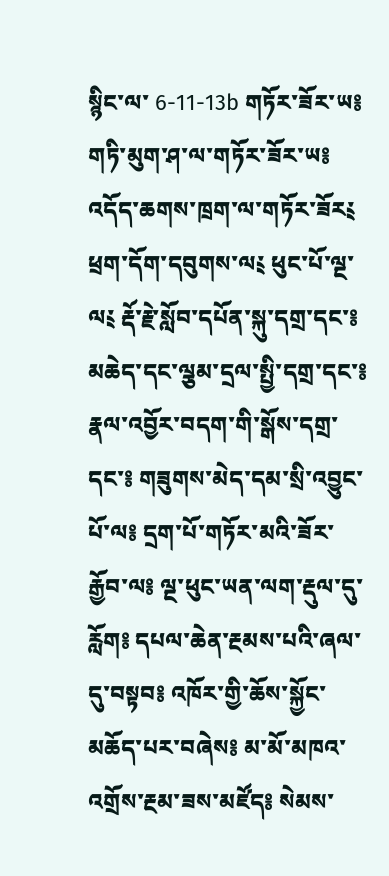སྙིང་ལ་ 6-11-13b གཏོར་ཟོར་ཡ༔ གཏི་མུག་ཤ་ལ་གཏོར་ཟོར་ཡ༔ འདོད་ཆགས་ཁྲག་ལ་གཏོར་ཟོར༴ ཕྲག་དོག་དབུགས་ལ༴ ཕུང་པོ་ལྔ་ལ༴ རྡོ་རྗེ་སློབ་དཔོན་སྐུ་དགྲ་དང་༔ མཆེད་དང་ལྕམ་དྲལ་སྤྱི་དགྲ་དང་༔ རྣལ་འབྱོར་བདག་གི་སྒོས་དགྲ་དང་༔ གཟུགས་མེད་དམ་སྲི་འབྱུང་པོ་ལ༔ དྲག་པོ་གཏོར་མའི་ཟོར་རྒྱོབ་ལ༔ ལྔ་ཕུང་ཡན་ལག་རྡུལ་དུ་རློག༔ དཔལ་ཆེན་རྔམས་པའི་ཞལ་དུ་བསྟབ༔ འཁོར་གྱི་ཆོས་སྐྱོང་མཆོད་པར་བཞེས༔ མ་མོ་མཁའ་འགྲོས་རྔམ་ཟས་མཛོད༔ སེམས་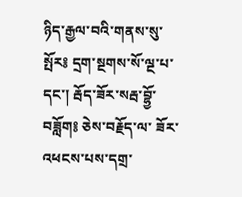ཉིད་རྒྱལ་བའི་གནས་སུ་སྤོར༔ དྲག་སྔགས་སོ་ལྔ་པ་དང་། རྦོད་ཟོར་སརྦ་བྷྱོ་བཟློག༔ ཅེས་བརྗོད་ལ་ ཟོར་འཕངས་པས་དགྲ་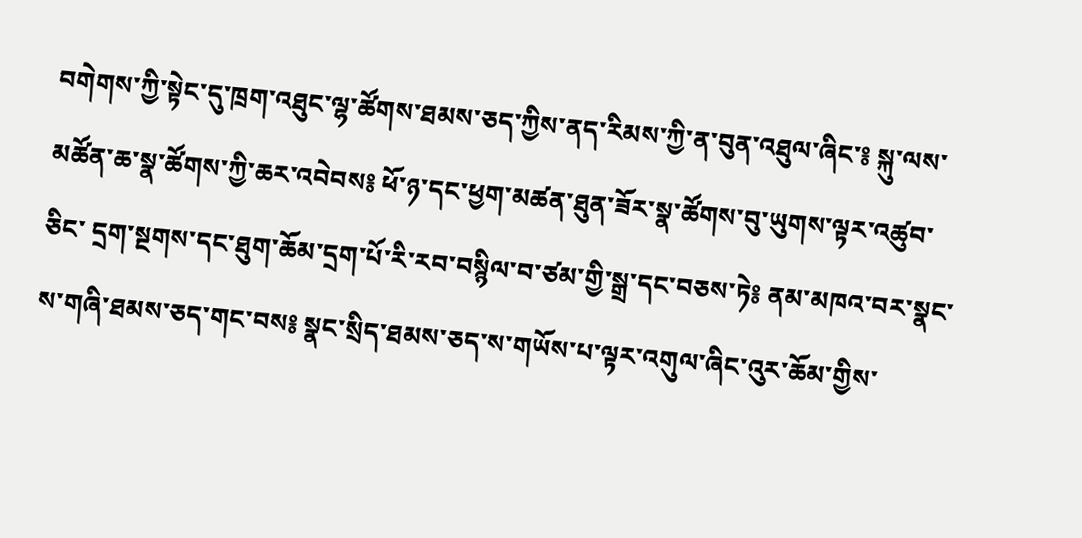བགེགས་ཀྱི་སྟེང་དུ་ཁྲག་འཐུང་ལྷ་ཚོགས་ཐམས་ཅད་ཀྱིས་ནད་རིམས་ཀྱི་ན་བུན་འཐུལ་ཞིང་༔ སྐུ་ལས་མཚོན་ཆ་སྣ་ཚོགས་ཀྱི་ཆར་འབེབས༔ ཕོ་ཉ་དང་ཕྱག་མཚན་ཐུན་ཟོར་སྣ་ཚོགས་བུ་ཡུགས་ལྟར་འཚུབ་ཅིང་ དྲག་སྔགས་དང་ཐུག་ཆོམ་དྲག་པོ་རི་རབ་བསྙིལ་བ་ཙམ་གྱི་སྒྲ་དང་བཅས་ཏེ༔ ནམ་མཁའ་བར་སྣང་ས་གཞི་ཐམས་ཅད་གང་བས༔ སྣང་སྲིད་ཐམས་ཅད་ས་གཡོས་པ་ལྟར་འགུལ་ཞིང་འུར་ཆོམ་གྱིས་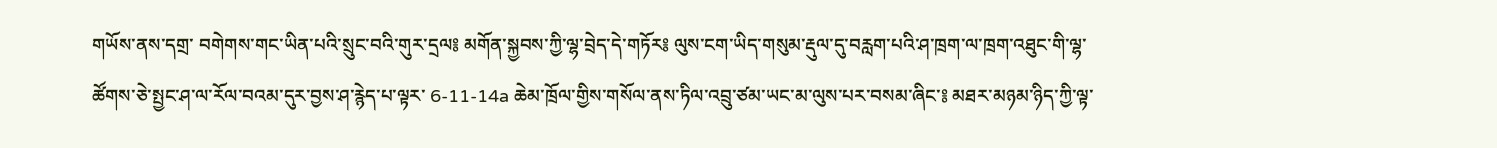གཡོས་ནས་དགྲ་ བགེགས་གང་ཡིན་པའི་སྲུང་བའི་གུར་དྲལ༔ མགོན་སྐྱབས་ཀྱི་ལྷ་བྲེད་དེ་གཏོར༔ ལུས་ངག་ཡིད་གསུམ་རྡུལ་དུ་བརླག་པའི་ཤ་ཁྲག་ལ་ཁྲག་འཐུང་གི་ལྷ་ཚོགས་ཅེ་སྤྱང་ཤ་ལ་རོལ་བའམ་དུར་བྱས་ཤ་རྙེད་པ་ལྟར་ 6-11-14a ཆེམ་ཁྲོལ་གྱིས་གསོལ་ནས་ཏིལ་འབྲུ་ཙམ་ཡང་མ་ལུས་པར་བསམ་ཞིང་༔ མཐར་མཉམ་ཉིད་ཀྱི་ལྟ་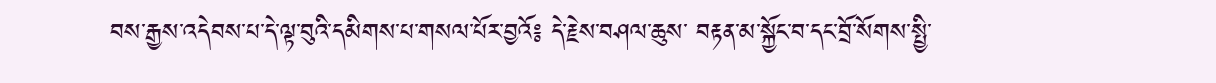བས་རྒྱས་འདེབས་པ་དེ་ལྟ་བུའི་དམིགས་པ་གསལ་པོར་བྱའོ༔ དེ་རྗེས་བཤལ་ཆུས་ བརྟན་མ་སྐྱོང་བ་དང་བྲོ་སོགས་སྤྱི་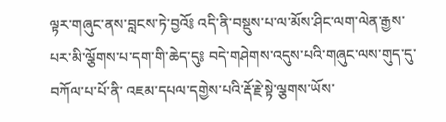ལྟར་གཞུང་ནས་བླངས་ཏེ་བྱའོ༔ འདི་ནི་བསྡུས་པ་ལ་མོས་ཤིང་ལག་ལེན་རྒྱས་པར་མི་ལྕོགས་པ་དག་གི་ཆེད་དུ༔ བདེ་གཤེགས་འདུས་པའི་གཞུང་ལས་གུད་དུ་བཀོལ་པ་པོ་ནི་ འཇམ་དཔལ་དགྱེས་པའི་རྡོ་རྗེ་སྟེ་ལྕགས་ཡོས་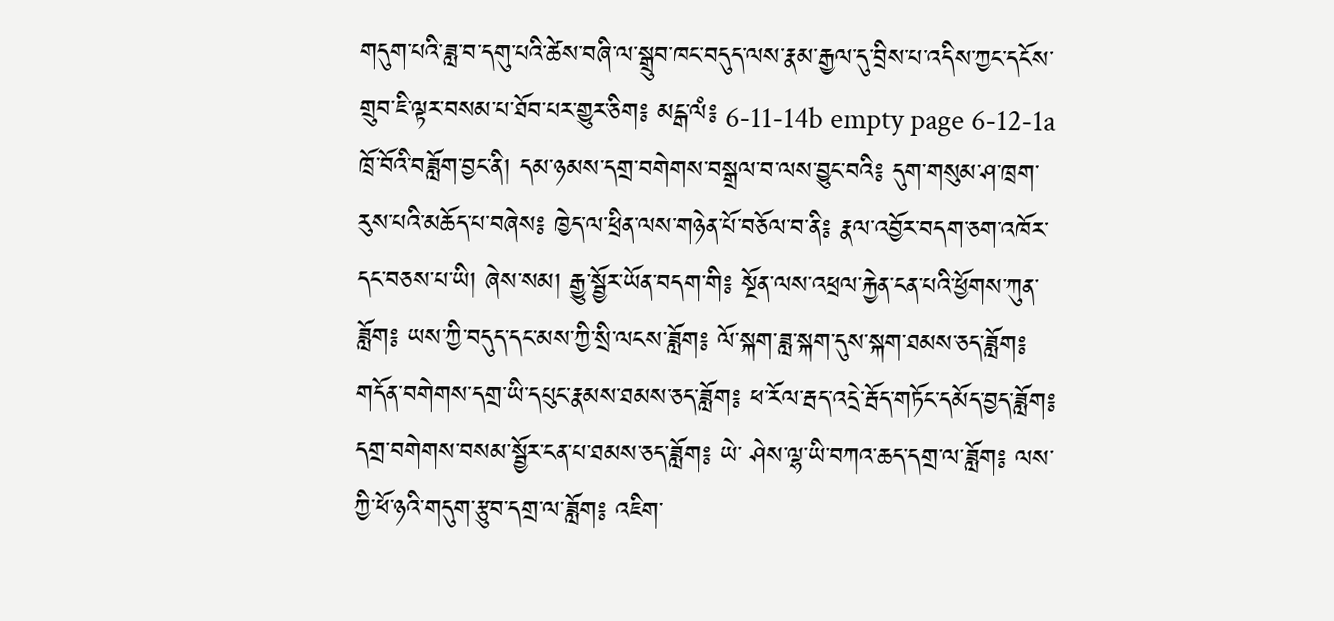གདུག་པའི་ཟླ་བ་དགུ་པའི་ཚེས་བཞི་ལ་སྒྲུབ་ཁང་བདུད་ལས་རྣམ་རྒྱལ་དུ་བྲིས་པ་འདིས་ཀྱང་དངོས་གྲུབ་ཇི་ལྟར་བསམ་པ་ཐོབ་པར་གྱུར་ཅིག༔ མངྒ་ལཾ༔ 6-11-14b empty page 6-12-1a ཁྲོ་བོའི་བཟློག་བྱང་ནི། དམ་ཉམས་དགྲ་བགེགས་བསྒྲལ་བ་ལས་བྱུང་བའི༔ དུག་གསུམ་ཤ་ཁྲག་རུས་པའི་མཆོད་པ་བཞེས༔ ཁྱེད་ལ་ཕྲིན་ལས་གཉེན་པོ་བཅོལ་བ་ནི༔ རྣལ་འབྱོར་བདག་ཅག་འཁོར་དང་བཅས་པ་ཡི། ཞེས་སམ། རྒྱུ་སྦྱོར་ཡོན་བདག་གི༔ སྔོན་ལས་འཕྲལ་རྐྱེན་ངན་པའི་ཕྱོགས་ཀུན་ཟློག༔ ཡས་ཀྱི་བདུད་དང་མས་ཀྱི་སྲི་ལངས་ཟློག༔ ལོ་སྐག་ཟླ་སྐག་དུས་སྐག་ཐམས་ཅད་ཟློག༔ གདོན་བགེགས་དགྲ་ཡི་དཔུང་རྣམས་ཐམས་ཅད་ཟློག༔ ཕ་རོལ་རྦད་འདྲེ་རྦོད་གཏོང་དམོད་བྱད་ཟློག༔ དགྲ་བགེགས་བསམ་སྦྱོར་ངན་པ་ཐམས་ཅད་ཟློག༔ ཡེ་ ཤེས་ལྷ་ཡི་བཀའ་ཆད་དགྲ་ལ་ཟློག༔ ལས་ཀྱི་ཕོ་ཉའི་གདུག་རྩུབ་དགྲ་ལ་ཟློག༔ འཇིག་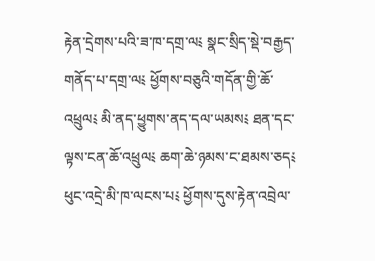རྟེན་དྲེགས་པའི་ཟ་ཁ་དགྲ་ལ༴ སྣང་སྲིད་སྡེ་བརྒྱད་གནོད་པ་དགྲ་ལ༴ ཕྱོགས་བཅུའི་གདོན་གྱི་ཆོ་འཕྲུལ༴ མི་ནད་ཕྱུགས་ནད་དལ་ཡམས༴ ཐན་དང་ལྟས་ངན་ཆོ་འཕྲུལ༴ ཆག་ཆེ་ཉམས་ང་ཐམས་ཅད༴ ཕུང་འདྲེ་མི་ཁ་ལངས་པ༴ ཕྱོགས་དུས་རྟེན་འབྲེལ་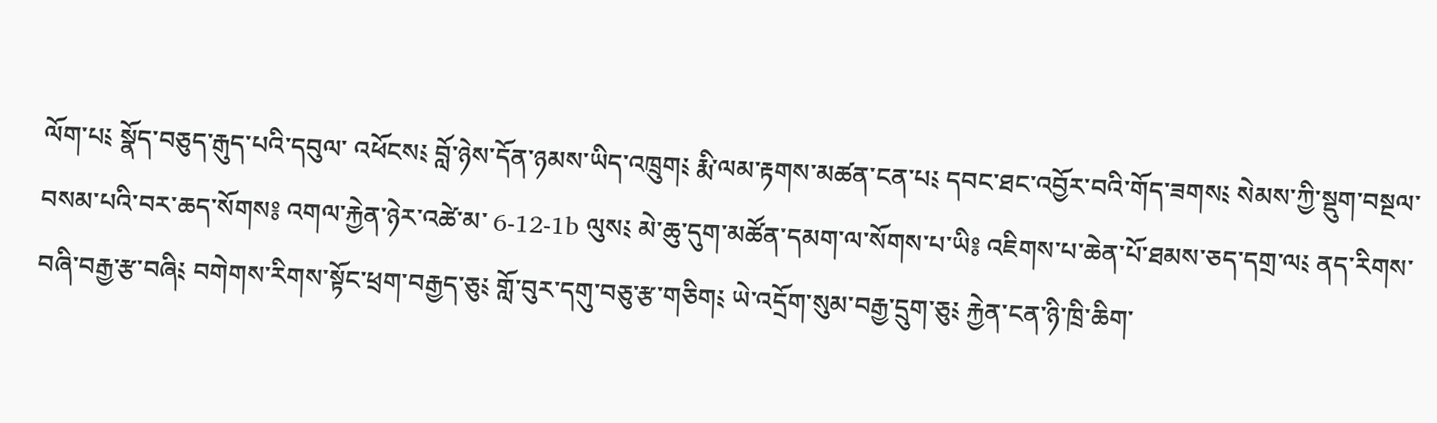ལོག་པ༴ སྣོད་བཅུད་རྒུད་པའི་དབུལ་ འཕོངས༴ བློ་ཉེས་དོན་ཉམས་ཡིད་འཁྲུག༴ རྨི་ལམ་རྟགས་མཚན་ངན་པ༴ དབང་ཐང་འབྱོར་བའི་གོད་ཟགས༴ སེམས་ཀྱི་སྡུག་བསྔལ་བསམ་པའི་བར་ཆད་སོགས༔ འགལ་རྐྱེན་ཉེར་འཚེ་མ་ 6-12-1b ལུས༴ མེ་ཆུ་དུག་མཚོན་དམག་ལ་སོགས་པ་ཡི༔ འཇིགས་པ་ཆེན་པོ་ཐམས་ཅད་དགྲ་ལ༴ ནད་རིགས་བཞི་བརྒྱ་རྩ་བཞི༴ བགེགས་རིགས་སྟོང་ཕྲག་བརྒྱད་ཅུ༴ གློ་བུར་དགུ་བཅུ་རྩ་གཅིག༴ ཡེ་འདྲོག་སུམ་བརྒྱ་དྲུག་ཅུ༴ རྐྱེན་ངན་ཉི་ཁྲི་ཆིག་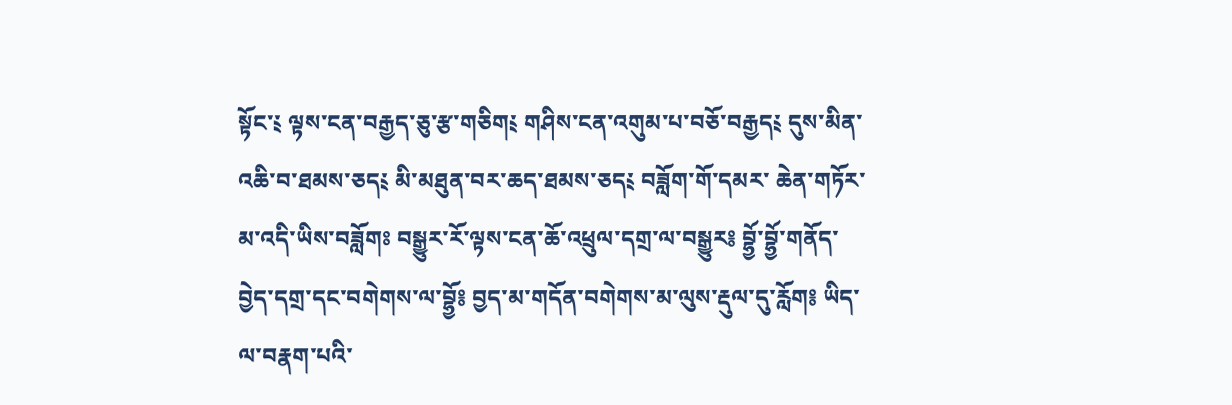སྟོང་༴ ལྟས་ངན་བརྒྱད་ཅུ་རྩ་གཅིག༴ གཤིས་ངན་འགུམ་པ་བཅོ་བརྒྱད༴ དུས་མིན་འཆི་བ་ཐམས་ཅད༴ མི་མཐུན་བར་ཆད་ཐམས་ཅད༴ བཟློག་གོ་དམར་ ཆེན་གཏོར་མ་འདི་ཡིས་བཟློགཿ བསྒྱུར་རོ་ལྟས་ངན་ཆོ་འཕྲུལ་དགྲ་ལ་བསྒྱུར༔ བྷྱོ་བྷྱོ་གནོད་བྱེད་དགྲ་དང་བགེགས་ལ་བྷྱོ༔ བྱད་མ་གདོན་བགེགས་མ་ལུས་རྡུལ་དུ་རློག༔ ཡིད་ལ་བརྣག་པའི་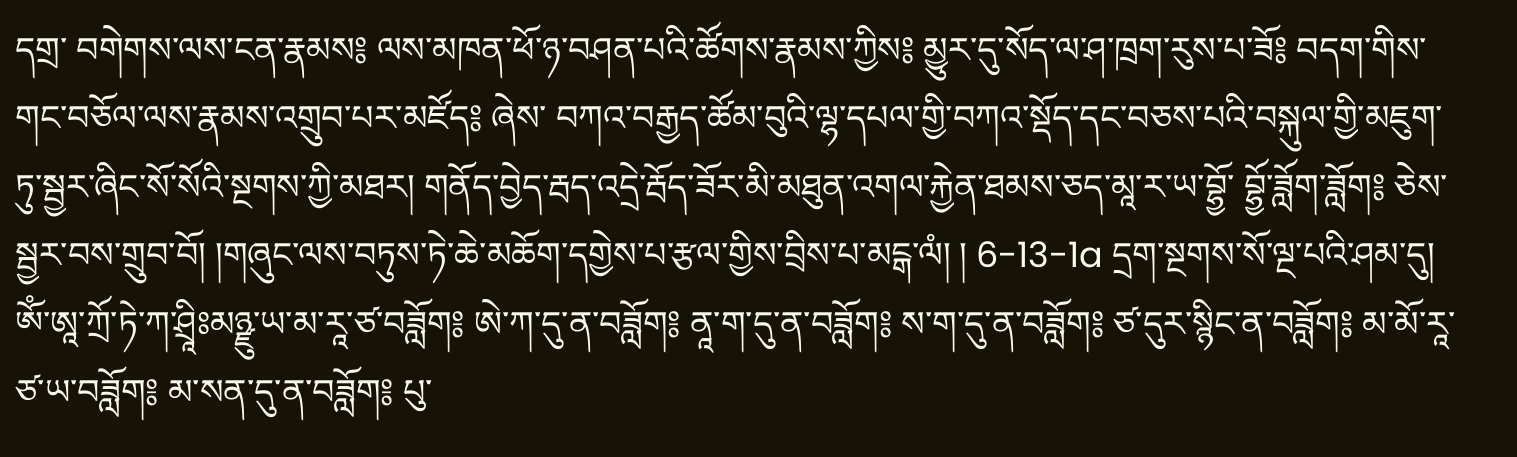དགྲ་ བགེགས་ལས་ངན་རྣམས༔ ལས་མཁན་ཕོ་ཉ་བཤན་པའི་ཚོགས་རྣམས་ཀྱིས༔ མྱུར་དུ་སོད་ལ་ཤ་ཁྲག་རུས་པ་ཟོ༔ བདག་གིས་གང་བཅོལ་ལས་རྣམས་འགྲུབ་པར་མཛོད༔ ཞེས་ བཀའ་བརྒྱད་ཚོམ་བུའི་ལྷ་དཔལ་གྱི་བཀའ་སྡོད་དང་བཅས་པའི་བསྐུལ་གྱི་མཇུག་ཏུ་སྦྱར་ཞིང་སོ་སོའི་སྔགས་ཀྱི་མཐར། གནོད་བྱེད་རྦད་འདྲེ་རྦོད་ཟོར་མི་མཐུན་འགལ་རྐྱེན་ཐམས་ཅད་མཱ་ར་ཡ་བྷྱོ་ བྷྱོ་ཟློག་ཟློག༔ ཅེས་སྦྱར་བས་གྲུབ་བོ། །གཞུང་ལས་བཏུས་ཏེ་ཆེ་མཆོག་དགྱེས་པ་རྩལ་གྱིས་བྲིས་པ་མངྒ་ལཾ། ། 6-13-1a དྲག་སྔགས་སོ་ལྔ་པའི་ཤམ་དུ། ཨོཾ་ཨཱ་ཀྲོ་ཏེ་ཀ་ཤྲཱིཿམཉྫུ་ཡ་མ་རཱ་ཙ་བཟློག༔ ཨེ་ཀ་དུ་ན་བཟློག༔ ནཱ་ག་དུ་ན་བཟློག༔ ས་ག་དུ་ན་བཟློག༔ ཙ་དུར་སྙིང་ན་བཟློག༔ མ་མོ་རཱ་ཙ་ཡ་བཟློག༔ མ་སན་དུ་ན་བཟློག༔ པུ་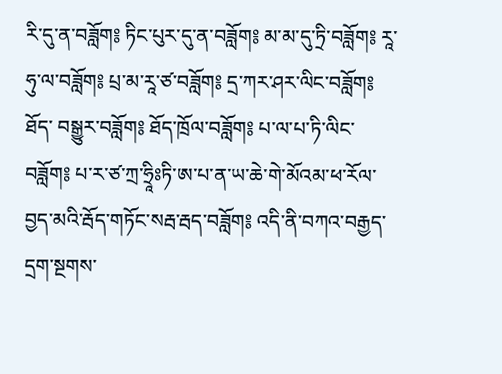རི་དུ་ན་བཟློག༔ ཏིང་པུར་དུ་ན་བཟློག༔ མ་མ་དུ་ཏྲི་བཟློག༔ རཱ་ཧུ་ལ་བཟློག༔ པྲ་མ་རཱ་ཙ་བཟློག༔ དྲ་ཀར་ཤར་ལིང་བཟློག༔ ཐོད་ བསྒྱུར་བཟློག༔ ཐོད་ཁྲོལ་བཟློག༔ པ་ལ་པ་ཏི་ལིང་བཟློག༔ པ་ར་ཙ་ཀྲ་ཧྲཱིཿཏི་ཨ་པ་ན་ཡ་ཆེ་གེ་མོའམ་ཕ་རོལ་བྱད་མའི་རྦོད་གཏོང་སརྦ་རྦད་བཟློག༔ འདི་ནི་བཀའ་བརྒྱད་དྲག་སྔགས་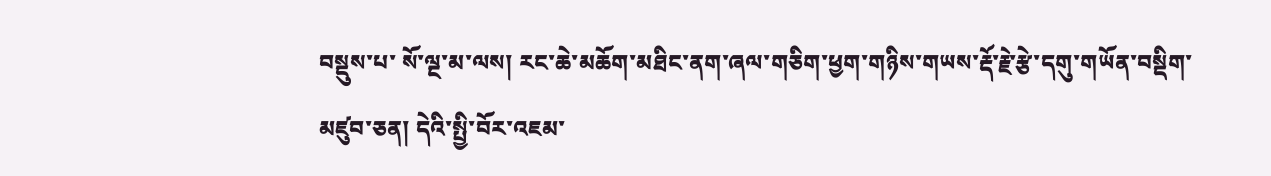བསྡུས་པ་ སོ་ལྔ་མ་ལས། རང་ཆེ་མཆོག་མཐིང་ནག་ཞལ་གཅིག་ཕྱག་གཉིས་གཡས་རྡོ་རྗེ་རྩེ་དགུ་གཡོན་བསྡིག་མཛུབ་ཅན། དེའི་སྤྱི་བོར་འཇམ་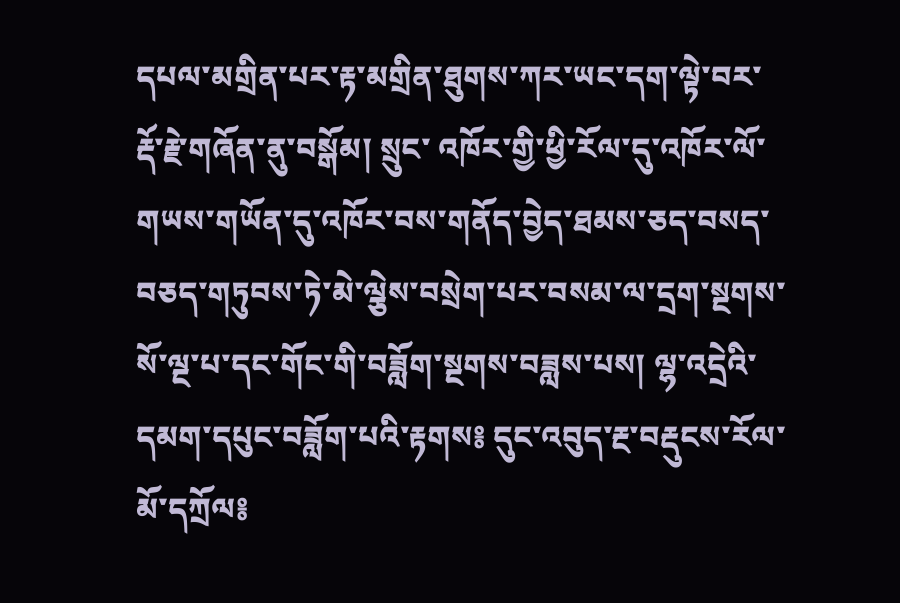དཔལ་མགྲིན་པར་རྟ་མགྲིན་ཐུགས་ཀར་ཡང་དག་ལྟེ་བར་རྡོ་རྗེ་གཞོན་ནུ་བསྒོམ། སྲུང་ འཁོར་གྱི་ཕྱི་རོལ་དུ་འཁོར་ལོ་གཡས་གཡོན་དུ་འཁོར་བས་གནོད་བྱེད་ཐམས་ཅད་བསད་བཅད་གཏུབས་ཏེ་མེ་ལྕེས་བསྲེག་པར་བསམ་ལ་དྲག་སྔགས་སོ་ལྔ་པ་དང་གོང་གི་བཟློག་སྔགས་བཟླས་པས། ལྷ་འདྲེའི་ དམག་དཔུང་བཟློག་པའི་རྟགས༔ དུང་འབུད་རྔ་བརྡུངས་རོལ་མོ་དཀྲོལ༔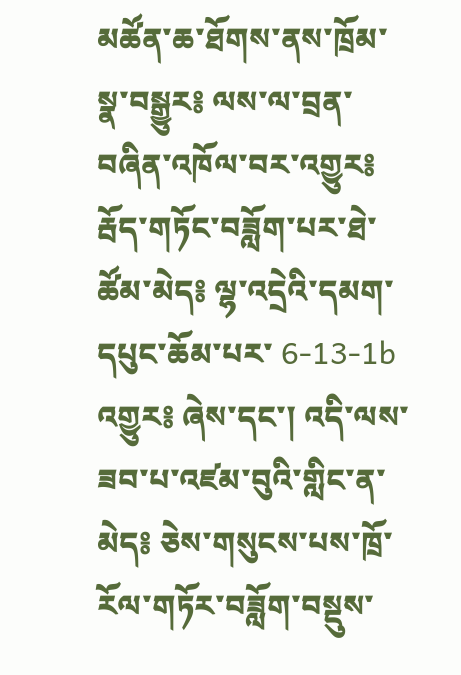མཚོན་ཆ་ཐོགས་ནས་ཁྲོམ་སྣ་བསྒྱུར༔ ལས་ལ་བྲན་བཞིན་འཁོལ་བར་འགྱུར༔ རྦོད་གཏོང་བཟློག་པར་ཐེ་ཚོམ་མེད༔ ལྷ་འདྲེའི་དམག་དཔུང་ཆོམ་པར་ 6-13-1b འགྱུར༔ ཞེས་དང་། འདི་ལས་ཟབ་པ་འཛམ་བུའི་གླིང་ན་མེད༔ ཅེས་གསུངས་པས་ཁྲོ་རོལ་གཏོར་བཟློག་བསྡུས་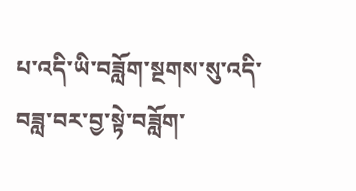པ་འདི་ཡི་བཟློག་སྔགས་སུ་འདི་བཟླ་བར་བྱ་སྟེ་བཟློག་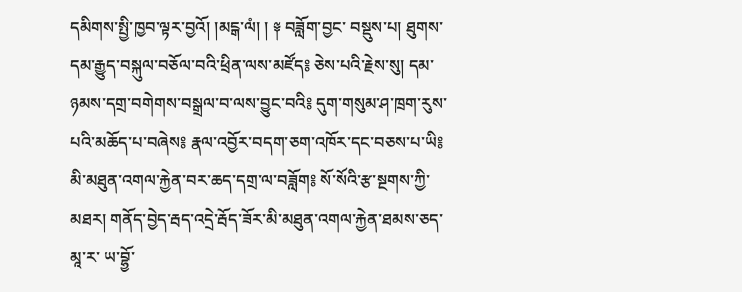དམིགས་སྤྱི་ཁྱབ་ལྟར་བྱའོ། །མངྒ་ལཾ། ། ༈ བཟློག་བྱང་ བསྡུས་པ། ཐུགས་དམ་རྒྱུད་བསྐུལ་བཅོལ་བའི་ཕྲིན་ལས་མཛོད༔ ཅེས་པའི་རྗེས་སུ། དམ་ཉམས་དགྲ་བགེགས་བསྒྲལ་བ་ལས་བྱུང་བའི༔ དུག་གསུམ་ཤ་ཁྲག་རུས་པའི་མཆོད་པ་བཞེས༔ རྣལ་འབྱོར་བདག་ཅག་འཁོར་དང་བཅས་པ་ཡི༔ མི་མཐུན་འགལ་རྐྱེན་བར་ཆད་དགྲ་ལ་བཟློག༔ སོ་སོའི་རྩ་སྔགས་ཀྱི་མཐར། གནོད་བྱེད་རྦད་འདྲེ་རྦོད་ཟོར་མི་མཐུན་འགལ་རྐྱེན་ཐམས་ཅད་མཱ་ར་ ཡ་བྷྱོ་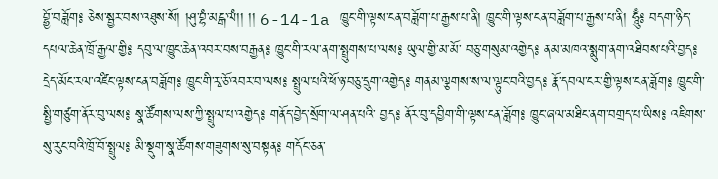བྷྱོ་བཟློག༔ ཅེས་སྦྱར་བས་འཐུས་སོ། །ཤུ་བྷཾ་མངྒ་ལཾ།། །། 6-14-1a ཁྱུང་གི་ལྟས་ངན་བཟློག་པ་རྒྱས་པ་ནི། ཁྱུང་གི་ལྟས་ངན་བཟློག་པ་རྒྱས་པ་ནི། ཧཱུྃ༔ བདག་ཉིད་དཔལ་ཆེན་ཁྲོ་རྒྱལ་གྱི༔ དབུ་ལ་ཁྱུང་ཆེན་འབར་བས་བརྒྱན༔ ཁྱུང་གི་རལ་ནག་སྤྲུགས་པ་ལས༔ ཡུལ་གྱི་མ་མོ་ བཅུ་གསུམ་འགྱེད༔ ནམ་མཁའ་སྨུག་ནག་འཐིབས་པའི་བྱད༔ དྲེད་མོང་རལ་འཛིང་ལྟས་ངན་བཟློག༔ ཁྱུང་གི་རྭ་ཅོ་འབར་བ་ལས༔ སྤྲུལ་པའི་ཕོ་ཉ་བཅུ་དྲུག་འགྱེད༔ གནམ་ལྕགས་ས་ལ་ལྟུང་བའི་བྱད༔ རྣོ་དབལ་ངར་གྱི་ལྟས་ངན་ཟློག༔ ཁྱུང་གི་སྤྱི་གཙུག་ནོར་བུ་ལས༔ སྣ་ཚོགས་ལས་ཀྱི་སྤྲུལ་པ་འགྱེད༔ གནོད་བྱེད་སྲོག་ལ་ཤན་པའི་ བྱད༔ ནོར་བུ་དབྱིག་གི་ལྟས་ངན་ཟློག༔ ཁྱུང་ཞལ་མཐིང་ནག་བགྲད་པ་ཡིས༔ འཇིགས་སུ་རུང་བའི་ཁྲོ་བོ་སྤྲུལ༔ མི་སྡུག་སྣ་ཚོགས་གཟུགས་སུ་བསྟན༔ གདོང་ཅན་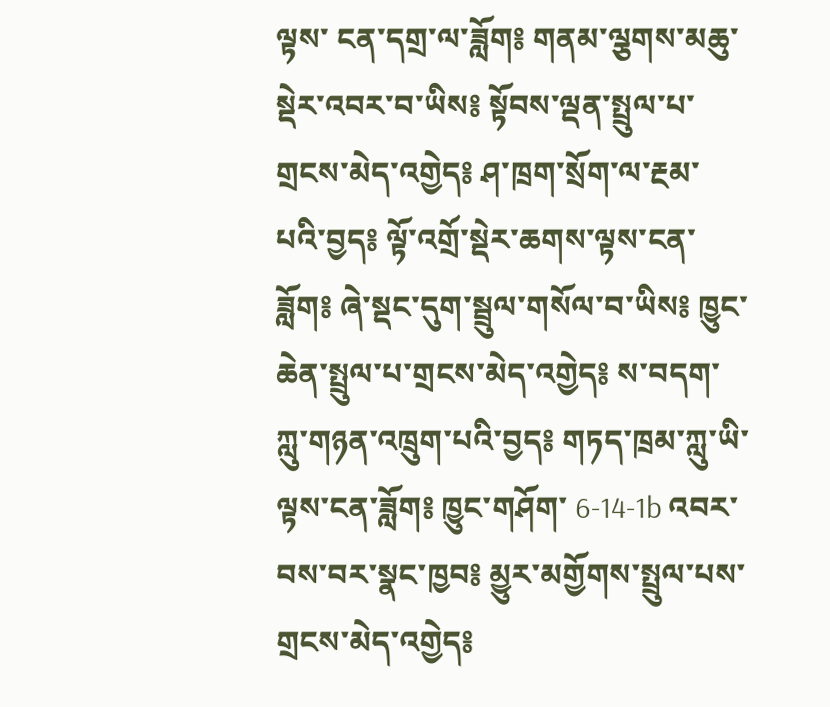ལྟས་ ངན་དགྲ་ལ་ཟློག༔ གནམ་ལྕགས་མཆུ་སྡེར་འབར་བ་ཡིས༔ སྟོབས་ལྡན་སྤྲུལ་པ་གྲངས་མེད་འགྱེད༔ ཤ་ཁྲག་སྲོག་ལ་རྔམ་པའི་བྱད༔ ལྟོ་འགྲོ་སྡེར་ཆགས་ལྟས་ངན་ ཟློག༔ ཞེ་སྡང་དུག་སྦྲུལ་གསོལ་བ་ཡིས༔ ཁྱུང་ཆེན་སྤྲུལ་པ་གྲངས་མེད་འགྱེད༔ ས་བདག་ཀླུ་གཉན་འཁྲུག་པའི་བྱད༔ གཏད་ཁྲམ་ཀླུ་ཡི་ལྟས་ངན་ཟློག༔ ཁྱུང་གཤོག་ 6-14-1b འབར་བས་བར་སྣང་ཁྱབ༔ མྱུར་མགྱོགས་སྤྲུལ་པས་གྲངས་མེད་འགྱེད༔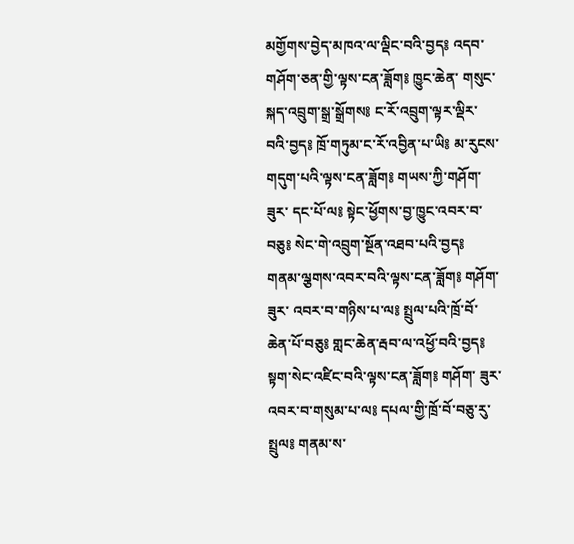མགྱོགས་བྱེད་མཁའ་ལ་ལྡིང་བའི་བྱད༔ འདབ་གཤོག་ཅན་གྱི་ལྟས་ངན་ཟློག༔ ཁྱུང་ཆེན་ གསུང་སྐད་འབྲུག་སྒྲ་སྒྲོགས༔ ང་རོ་འབྲུག་ལྟར་ལྡིར་བའི་བྱད༔ ཁྲོ་གཏུམ་ང་རོ་འབྱིན་པ་ཡི༔ མ་རུངས་གདུག་པའི་ལྟས་ངན་ཟློག༔ གཡས་ཀྱི་གཤོག་ཟུར་ དང་པོ་ལ༔ སྟེང་ཕྱོགས་བྱ་ཁྱུང་འབར་བ་བཅུ༔ སེང་གེ་འབྲུག་སྔོན་འཐབ་པའི་བྱད༔ གནམ་ལྕགས་འབར་བའི་ལྟས་ངན་ཟློག༔ གཤོག་ཟུར་ འབར་བ་གཉིས་པ་ལ༔ སྤྲུལ་པའི་ཁྲོ་བོ་ཆེན་པོ་བཅུ༔ གླང་ཆེན་རྦབ་ལ་འཕྱོ་བའི་བྱད༔ སྟག་སེང་འཛིང་བའི་ལྟས་ངན་ཟློག༔ གཤོག་ ཟུར་འབར་བ་གསུམ་པ་ལ༔ དཔལ་གྱི་ཁྲོ་བོ་བཅུ་རུ་སྤྲུལ༔ གནམ་ས་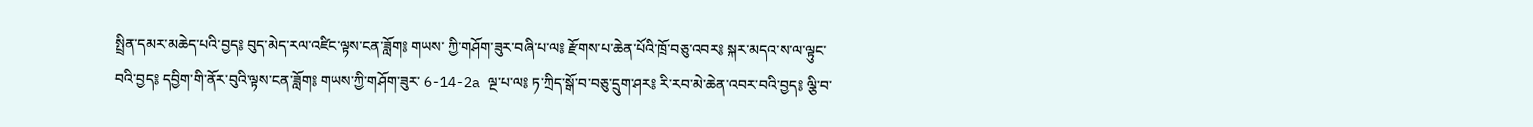སྤྲིན་དམར་མཆེད་པའི་བྱད༔ བུད་མེད་རལ་འཛིང་ལྟས་ངན་ཟློག༔ གཡས་ ཀྱི་གཤོག་ཟུར་བཞི་པ་ལ༔ རྫོགས་པ་ཆེན་པོའི་ཁྲོ་བཅུ་འབར༔ སྐར་མདའ་ས་ལ་ལྟུང་བའི་བྱད༔ དབྱིག་གི་ནོར་བུའི་ལྟས་ངན་ཟློག༔ གཡས་ཀྱི་གཤོག་ཟུར་ 6-14-2a ལྔ་པ་ལ༔ ཏ་ཀྲིད་སྒོ་བ་བཅུ་དྲུག་ཤར༔ རི་རབ་མེ་ཆེན་འབར་བའི་བྱད༔ ལྕི་བ་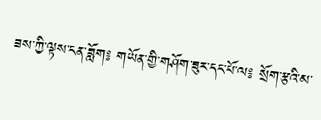ཟས་ཀྱི་ལྟས་ངན་ཟློག༔ གཡོན་གྱི་གཤོག་ཟུར་དང་པོ་ལ༔ སྲོག་རྩའི་མ་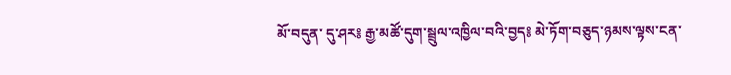མོ་བདུན་ དུ་ཤར༔ རྒྱ་མཚོ་དུག་སྦྲུལ་འཁྱིལ་བའི་བྱད༔ མེ་ཏོག་བཅུད་ཉམས་ལྟས་ངན་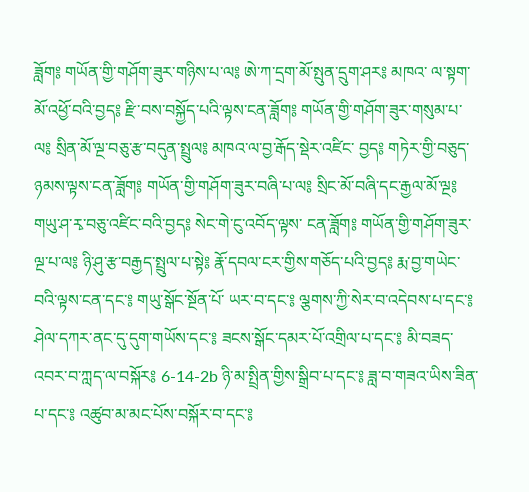ཟློག༔ གཡོན་གྱི་གཤོག་ཟུར་གཉིས་པ་ལ༔ ཨེ་ཀ་དྲག་མོ་སྤུན་དྲུག་ཤར༔ མཁའ་ ལ་སྟག་མོ་འཕྱོ་བའི་བྱད༔ རྫི་བས་བསྐྱོད་པའི་ལྟས་ངན་ཟློག༔ གཡོན་གྱི་གཤོག་ཟུར་གསུམ་པ་ལ༔ སྲིན་མོ་ལྔ་བཅུ་རྩ་བདུན་སྤྲུལ༔ མཁའ་ལ་བྱ་རྒོད་སྡེར་འཛིང་ བྱད༔ གཏེར་གྱི་བཅུད་ཉམས་ལྟས་ངན་ཟློག༔ གཡོན་གྱི་གཤོག་ཟུར་བཞི་པ་ལ༔ སྲིང་མོ་བཞི་དང་རྒྱལ་མོ་ལྔ༔ གཡུ་ཤ་རྭ་བཅུ་འཛིང་བའི་བྱད༔ སེང་གེ་ངུ་འབོད་ལྟས་ ངན་ཟློག༔ གཡོན་གྱི་གཤོག་ཟུར་ལྔ་པ་ལ༔ ཉི་ཤུ་རྩ་བརྒྱད་སྤྲུལ་པ་སྟེ༔ རྣོ་དབལ་ངར་གྱིས་གཅོད་པའི་བྱད༔ རྨ་བྱ་གཡེང་བའི་ལྟས་ངན་དང་༔ གཡུ་སྒོང་སྔོན་པོ་ ཡར་བ་དང་༔ ལྕགས་ཀྱི་སེར་བ་འདེབས་པ་དང་༔ ཤེལ་དཀར་ནང་དུ་དུག་གཡོས་དང་༔ ཟངས་སྒོང་དམར་པོ་འགྲིལ་པ་དང་༔ མི་བཟད་འབར་བ་ཀླད་ལ་བསྐོར༔ 6-14-2b ཉི་མ་སྤྲིན་གྱིས་སྒྲིབ་པ་དང་༔ ཟླ་བ་གཟའ་ཡིས་ཟིན་པ་དང་༔ འཚུབ་མ་མང་པོས་བསྐོར་བ་དང་༔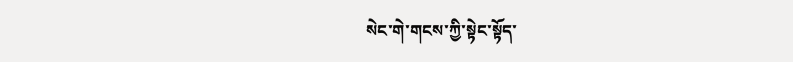སེང་གེ་གངས་ཀྱི་སྟེང་སྟོད་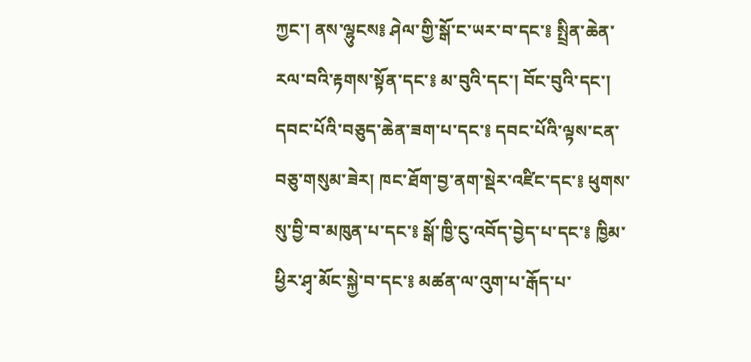ཀྱང་། ནས་ལྷུངས༔ ཤེལ་གྱི་སྒོ་ང་ཡར་བ་དང་༔ སྤྲིན་ཆེན་ རལ་བའི་རྟགས་སྟོན་དང་༔ མ་བུའི་དང་། བོང་བུའི་དང་། དབང་པོའི་བཅུད་ཆེན་ཟག་པ་དང་༔ དབང་པོའི་ལྟས་ངན་བཅུ་གསུམ་ཟེར། ཁང་ཐོག་བྱ་ནག་སྡེར་འཛིང་དང་༔ ཕུགས་སུ་བྱི་བ་མཁུན་པ་དང་༔ སྒོ་ཁྱི་ངུ་འབོད་བྱེད་པ་དང་༔ ཁྱིམ་ཕྱིར་ཤྭ་མོང་སྐྱེ་བ་དང་༔ མཚན་ལ་འུག་པ་རྒོད་པ་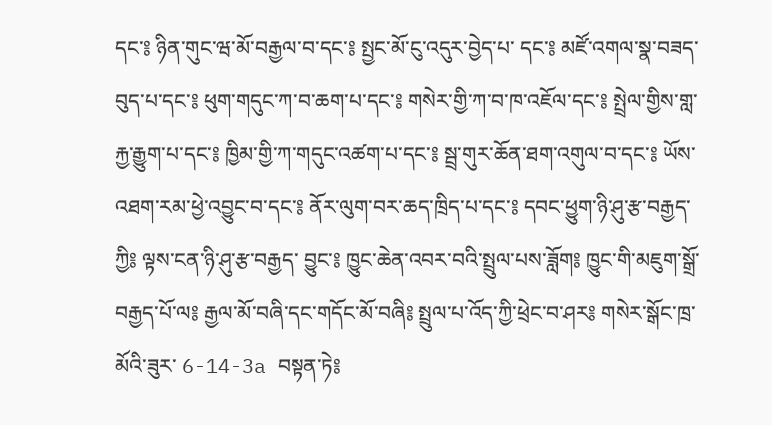དང་༔ ཉིན་གུང་ཝ་མོ་བརྒྱལ་བ་དང་༔ སྤྱང་མོ་ངུ་འདུར་བྱེད་པ་ དང་༔ མཛོ་འགལ་སྣ་བཟད་བུད་པ་དང་༔ ཕུག་གདུང་ཀ་བ་ཆག་པ་དང་༔ གསེར་གྱི་ཀ་བ་ཁ་འཇོལ་དང་༔ སྤྲེལ་གྱིས་གླ་རྐྱ་རྒྱུག་པ་དང་༔ ཁྱིམ་གྱི་ཀ་གདུང་འཚག་པ་དང་༔ སྦྲ་གུར་ཆོན་ཐག་འགུལ་བ་དང་༔ ཡོས་འཐག་རམ་ཕྱེ་འབྱུང་བ་དང་༔ ནོར་ལུག་བར་ཆད་ཁྲིད་པ་དང་༔ དབང་ཕྱུག་ཉི་ཤུ་རྩ་བརྒྱད་ཀྱི༔ ལྟས་ངན་ཉི་ཤུ་རྩ་བརྒྱད་ བྱུང་༔ ཁྱུང་ཆེན་འབར་བའི་སྤྲུལ་པས་ཟློག༔ ཁྱུང་གི་མཇུག་སྒྲོ་བརྒྱད་པོ་ལ༔ རྒྱལ་མོ་བཞི་དང་གདོང་མོ་བཞི༔ སྤྲུལ་པ་འོད་ཀྱི་ཕྲེང་བ་ཤར༔ གསེར་སྒོང་ཁྲ་མོའི་ཟུར་ 6-14-3a བསྟན་ཏེ༔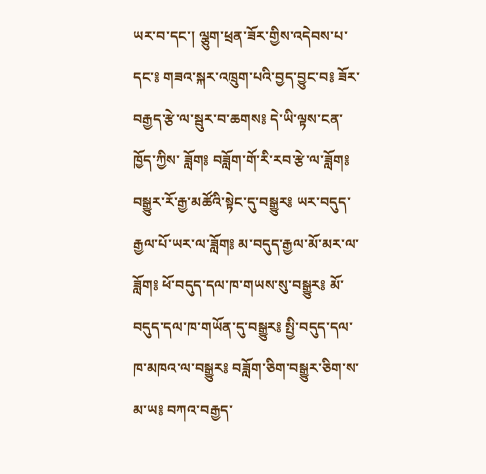ཡར་བ་དང་། ལྕུག་ཕྲན་ཟོར་གྱིས་འདེབས་པ་དང་༔ གཟའ་སྐར་འཁྲུག་པའི་བྱད་བྱུང་བ༔ ཟོར་བརྒྱད་རྩེ་ལ་སྦུར་བ་ཆགས༔ དེ་ཡི་ལྟས་ངན་ཁྱོད་ཀྱིས་ ཟློག༔ བཟློག་གོ་རི་རབ་རྩེ་ལ་ཟློག༔ བསྒྱུར་རོ་རྒྱ་མཚོའི་སྟེང་དུ་བསྒྱུར༔ ཡར་བདུད་རྒྱལ་པོ་ཡར་ལ་ཟློག༔ མ་བདུད་རྒྱལ་མོ་མར་ལ་ཟློག༔ ཕོ་བདུད་དལ་ཁ་གཡས་སུ་བསྒྱུར༔ མོ་བདུད་དལ་ཁ་གཡོན་དུ་བསྒྱུར༔ སྤྱི་བདུད་དལ་ཁ་མཁའ་ལ་བསྒྱུར༔ བཟློག་ཅིག་བསྒྱུར་ཅིག་ས་མ་ཡ༔ བཀའ་བརྒྱད་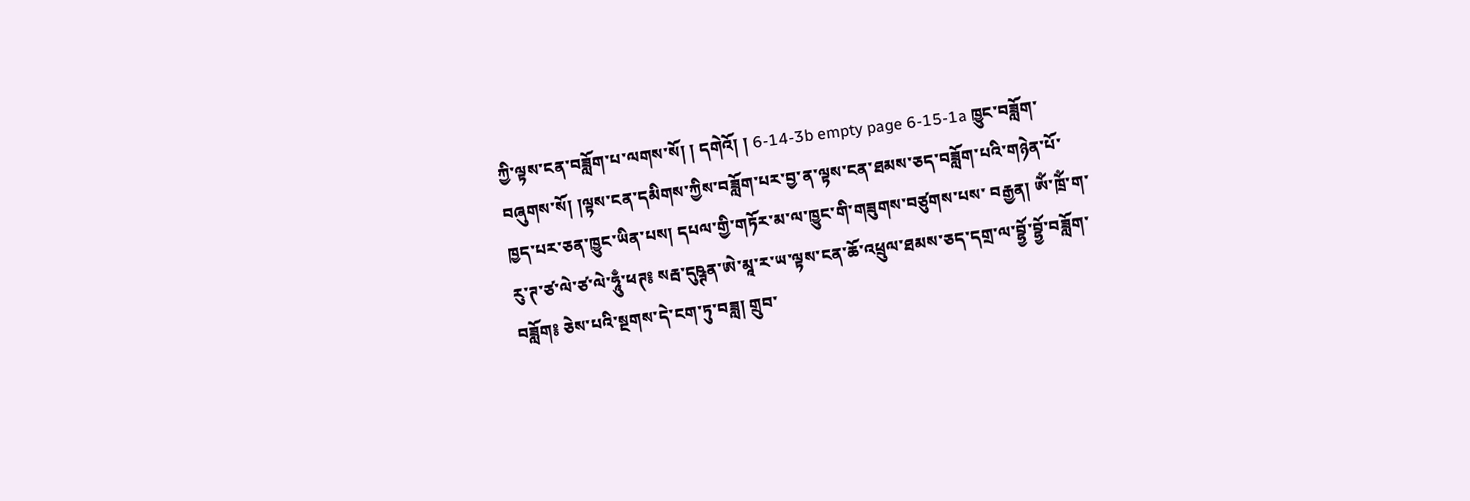ཀྱི་ལྟས་ངན་བཟློག་པ་ལགས་སོ། ། དགེའོ། ། 6-14-3b empty page 6-15-1a ཁྱུང་བཟློག་བཞུགས་སོ། །ལྟས་ངན་དམིགས་ཀྱིས་བཟློག་པར་བྱ་ན་ལྟས་ངན་ཐམས་ཅད་བཟློག་པའི་གཉེན་པོ་ཁྱད་པར་ཅན་ཁྱུང་ཡིན་པས། དཔལ་གྱི་གཏོར་མ་ལ་ཁྱུང་གི་གཟུགས་བཙུགས་པས་ བརྒྱན། ཨོཾ་ཁྲོཾ་ག་རུ་ཊ་ཙ་ལེ་ཙ་ལེ་ཧཱུྃ་ཕཊ༔ སརྦ་དུཥྚན་ཨེ་མཱ་ར་ཡ་ལྟས་ངན་ཆོ་འཕྲུལ་ཐམས་ཅད་དགྲ་ལ་བྷྱོ་བྷྱོ་བཟློག་བཟློག༔ ཅེས་པའི་སྔགས་དེ་ངག་ཏུ་བཟླ། གྲུབ་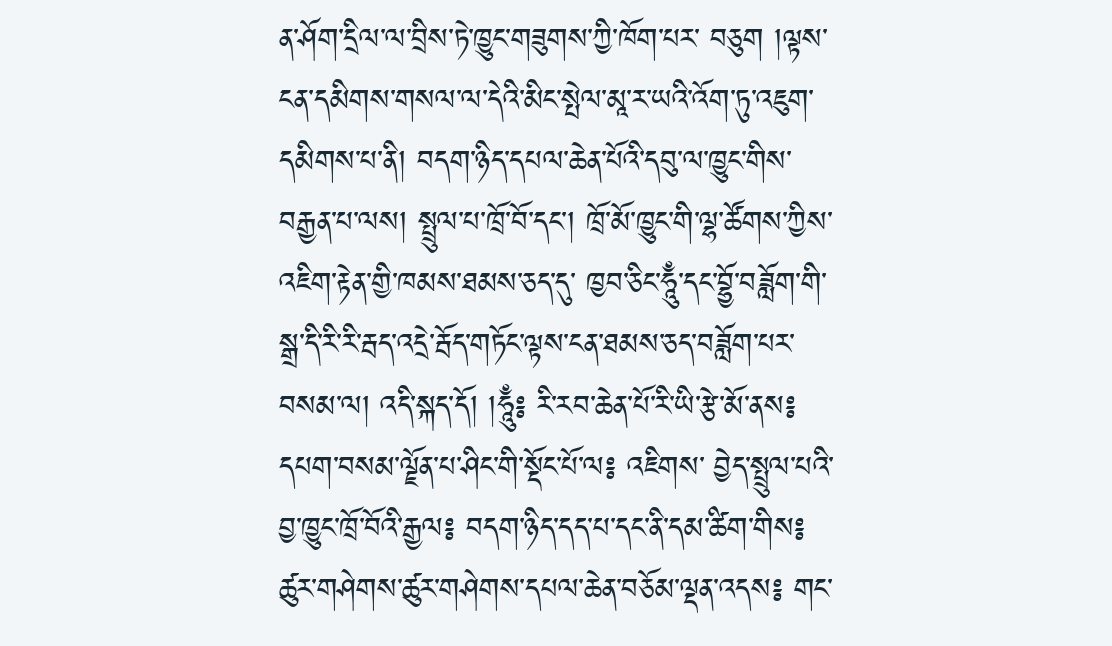ན་ཤོག་དྲིལ་ལ་བྲིས་ཏེ་ཁྱུང་གཟུགས་ཀྱི་ཁོག་པར་ བཅུག །ལྟས་ངན་དམིགས་གསལ་ལ་དེའི་མིང་སྤེལ་མཱ་ར་ཡའི་འོག་ཏུ་འཇུག་དམིགས་པ་ནི། བདག་ཉིད་དཔལ་ཆེན་པོའི་དབུ་ལ་ཁྱུང་གིས་བརྒྱན་པ་ལས། སྤྲུལ་པ་ཁྲོ་བོ་དང་། ཁྲོ་མོ་ཁྱུང་གི་ལྷ་ཚོགས་ཀྱིས་འཇིག་རྟེན་གྱི་ཁམས་ཐམས་ཅད་དུ་ ཁྱབ་ཅིང་ཧཱུྃ་དང་བྷྱོ་བཟློག་གི་སྒྲ་དི་རི་རི་རྦད་འདྲེ་རྦོད་གཏོང་ལྟས་ངན་ཐམས་ཅད་བཟློག་པར་བསམ་ལ། འདི་སྐད་དོ། །ཧཱུྃ༔ རི་རབ་ཆེན་པོ་རི་ཡི་རྩེ་མོ་ནས༔ དཔག་བསམ་ལྗོན་པ་ཤིང་གི་སྡོང་པོ་ལ༔ འཇིགས་ བྱེད་སྤྲུལ་པའི་བྱ་ཁྱུང་ཁྲོ་བོའི་རྒྱལ༔ བདག་ཉིད་དད་པ་དང་ནི་དམ་ཚིག་གིས༔ ཚུར་གཤེགས་ཚུར་གཤེགས་དཔལ་ཆེན་བཅོམ་ལྡན་འདས༔ གང་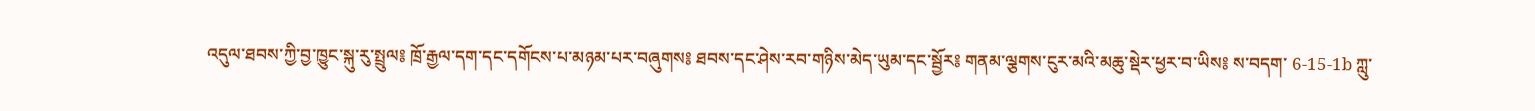འདུལ་ཐབས་ཀྱི་བྱ་ཁྱུང་སྐུ་རུ་སྤྲུལ༔ ཁྲོ་རྒྱལ་དག་དང་དགོངས་པ་མཉམ་པར་བཞུགས༔ ཐབས་དང་ཤེས་རབ་གཉིས་མེད་ཡུམ་དང་སྦྱོར༔ གནམ་ལྕགས་ངུར་མའི་མཆུ་སྡེར་ཕྱར་བ་ཡིས༔ ས་བདག་ 6-15-1b ཀླུ་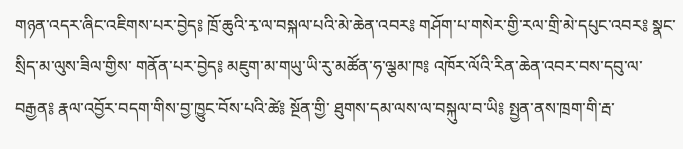གཉན་འདར་ཞིང་འཇིགས་པར་བྱེད༔ ཁྲོ་ཆུའི་རྭ་ལ་བསྐལ་པའི་མེ་ཆེན་འབར༔ གཤོག་པ་གསེར་གྱི་རལ་གྲི་མེ་དཔུང་འབར༔ སྣང་སྲིད་མ་ལུས་ཟིལ་གྱིས་ གནོན་པར་བྱེད༔ མཇུག་མ་གཡུ་ཡི་རུ་མཚོན་ཧ་ལྕམ་ཁ༔ འཁོར་ལོའི་རིན་ཆེན་འབར་བས་དབུ་ལ་བརྒྱན༔ རྣལ་འབྱོར་བདག་གིས་བྱ་ཁྱུང་བོས་པའི་ཚེ༔ སྔོན་གྱི་ ཐུགས་དམ་ལས་ལ་བསྐུལ་བ་ཡི༔ སྤྱན་ནས་ཁྲག་གི་རྦ་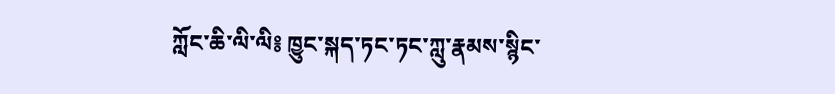ཀློང་ཆི་ལི་ལི༔ ཁྱུང་སྐད་ཏང་ཏང་ཀླུ་རྣམས་སྙིང་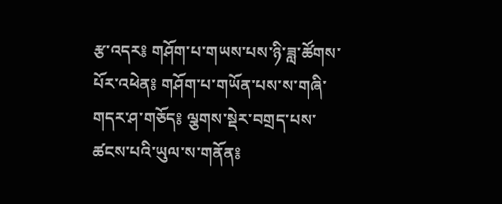རྩ་འདར༔ གཤོག་པ་གཡས་པས་ཉི་ཟླ་ཚོགས་པོར་འཕེན༔ གཤོག་པ་གཡོན་པས་ས་གཞི་གདར་ཤ་གཅོད༔ ལྕགས་སྡེར་བགྲད་པས་ཚངས་པའི་ཡུལ་ས་གནོན༔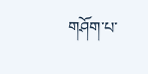གཤོག་པ་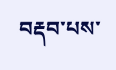བརྡབ་པས་